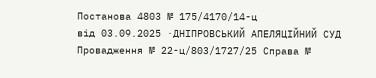Постанова 4803 № 175/4170/14-ц
від 03.09.2025 ·ДНІПРОВСЬКИЙ АПЕЛЯЦІЙНИЙ СУД Провадження № 22-ц/803/1727/25 Справа №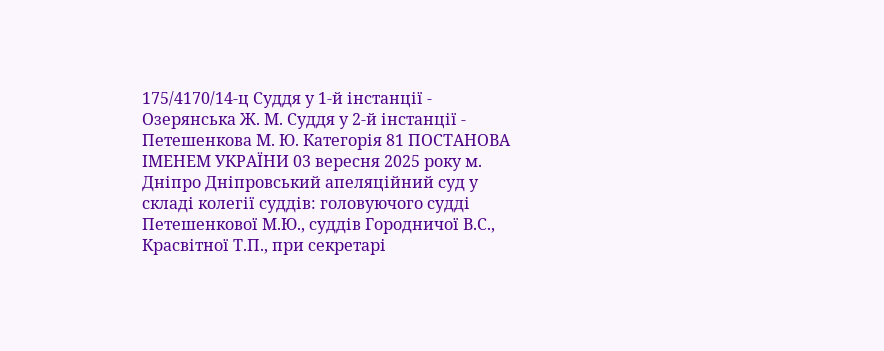175/4170/14-ц Суддя у 1-й інстанції - Озерянська Ж. М. Суддя у 2-й інстанції - Петешенкова М. Ю. Категорія 81 ПОСТАНОВА ІМЕНЕМ УКРАЇНИ 03 вересня 2025 року м. Дніпро Дніпровський апеляційний суд у складі колегії суддів: головуючого судді Петешенкової М.Ю., суддів Городничої В.С., Красвітної Т.П., при секретарі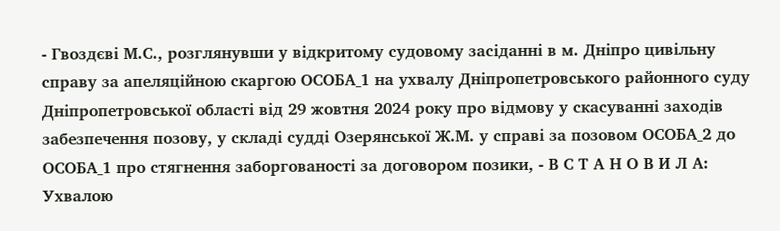- Гвоздєві М.С., розглянувши у відкритому судовому засіданні в м. Дніпро цивільну справу за апеляційною скаргою ОСОБА_1 на ухвалу Дніпропетровського районного суду Дніпропетровської області від 29 жовтня 2024 року про відмову у скасуванні заходів забезпечення позову, у складі судді Озерянської Ж.М. у справі за позовом ОСОБА_2 до ОСОБА_1 про стягнення заборгованості за договором позики, - В С Т А Н О В И Л А: Ухвалою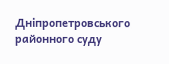Дніпропетровського районного суду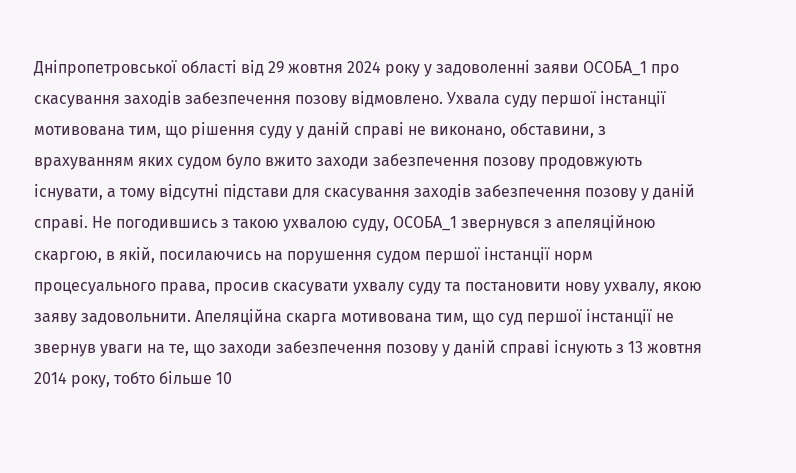Дніпропетровської області від 29 жовтня 2024 року у задоволенні заяви ОСОБА_1 про скасування заходів забезпечення позову відмовлено. Ухвала суду першої інстанції мотивована тим, що рішення суду у даній справі не виконано, обставини, з врахуванням яких судом було вжито заходи забезпечення позову продовжують існувати, а тому відсутні підстави для скасування заходів забезпечення позову у даній справі. Не погодившись з такою ухвалою суду, ОСОБА_1 звернувся з апеляційною скаргою, в якій, посилаючись на порушення судом першої інстанції норм процесуального права, просив скасувати ухвалу суду та постановити нову ухвалу, якою заяву задовольнити. Апеляційна скарга мотивована тим, що суд першої інстанції не звернув уваги на те, що заходи забезпечення позову у даній справі існують з 13 жовтня 2014 року, тобто більше 10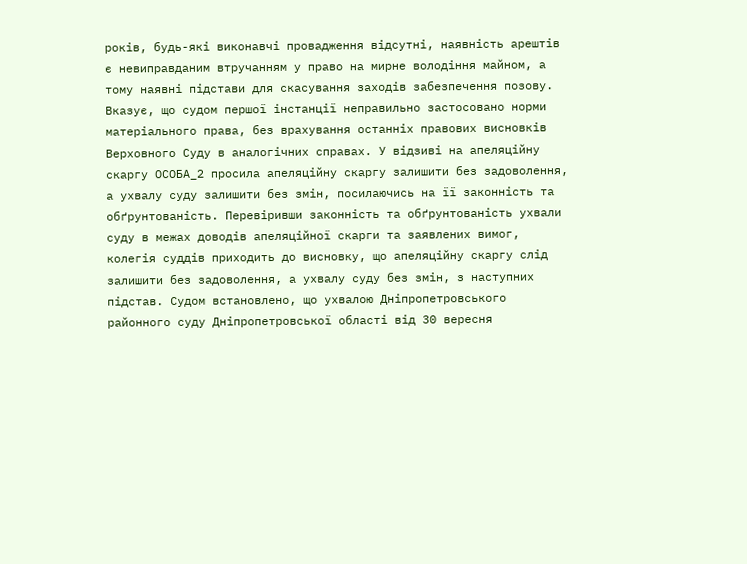років, будь-які виконавчі провадження відсутні, наявність арештів є невиправданим втручанням у право на мирне володіння майном, а тому наявні підстави для скасування заходів забезпечення позову. Вказує, що судом першої інстанції неправильно застосовано норми матеріального права, без врахування останніх правових висновків Верховного Суду в аналогічних справах. У відзиві на апеляційну скаргу ОСОБА_2 просила апеляційну скаргу залишити без задоволення, а ухвалу суду залишити без змін, посилаючись на її законність та обґрунтованість. Перевіривши законність та обґрунтованість ухвали суду в межах доводів апеляційної скарги та заявлених вимог, колегія суддів приходить до висновку, що апеляційну скаргу слід залишити без задоволення, а ухвалу суду без змін, з наступних підстав. Судом встановлено, що ухвалою Дніпропетровського районного суду Дніпропетровської області від 30 вересня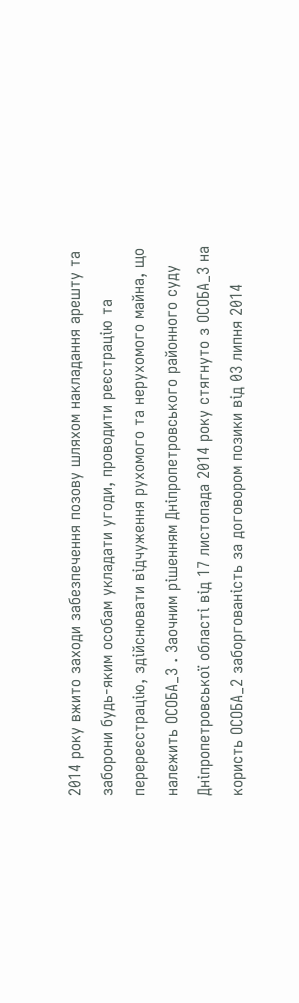2014 року вжито заходи забезпечення позову шляхом накладання арешту та заборони будь-яким особам укладати угоди, проводити реєстрацію та перереєстрацію, здійснювати відчуження рухомого та нерухомого майна, що належить ОСОБА_3 . Заочним рішенням Дніпропетровського районного суду Дніпропетровської області від 17 листопада 2014 року стягнуто з ОСОБА_3 на користь ОСОБА_2 заборгованість за договором позики від 03 липня 2014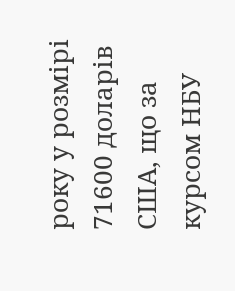року у розмірі 71600 доларів США, що за курсом НБУ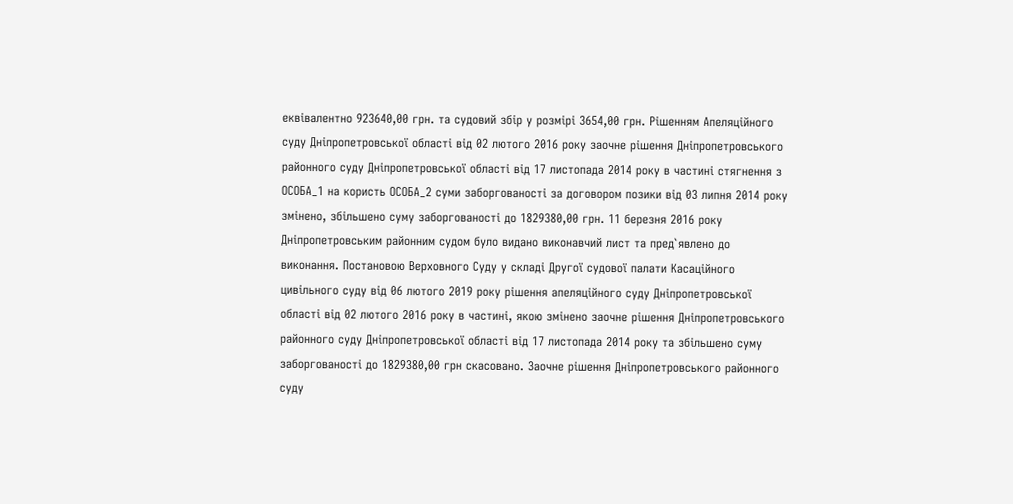еквівалентно 923640,00 грн. та судовий збір у розмірі 3654,00 грн. Рішенням Апеляційного суду Дніпропетровської області від 02 лютого 2016 року заочне рішення Дніпропетровського районного суду Дніпропетровської області від 17 листопада 2014 року в частині стягнення з ОСОБА_1 на користь ОСОБА_2 суми заборгованості за договором позики від 03 липня 2014 року змінено, збільшено суму заборгованості до 1829380,00 грн. 11 березня 2016 року Дніпропетровським районним судом було видано виконавчий лист та пред`явлено до виконання. Постановою Верховного Суду у складі Другої судової палати Касаційного цивільного суду від 06 лютого 2019 року рішення апеляційного суду Дніпропетровської області від 02 лютого 2016 року в частині, якою змінено заочне рішення Дніпропетровського районного суду Дніпропетровської області від 17 листопада 2014 року та збільшено суму заборгованості до 1829380,00 грн скасовано. Заочне рішення Дніпропетровського районного суду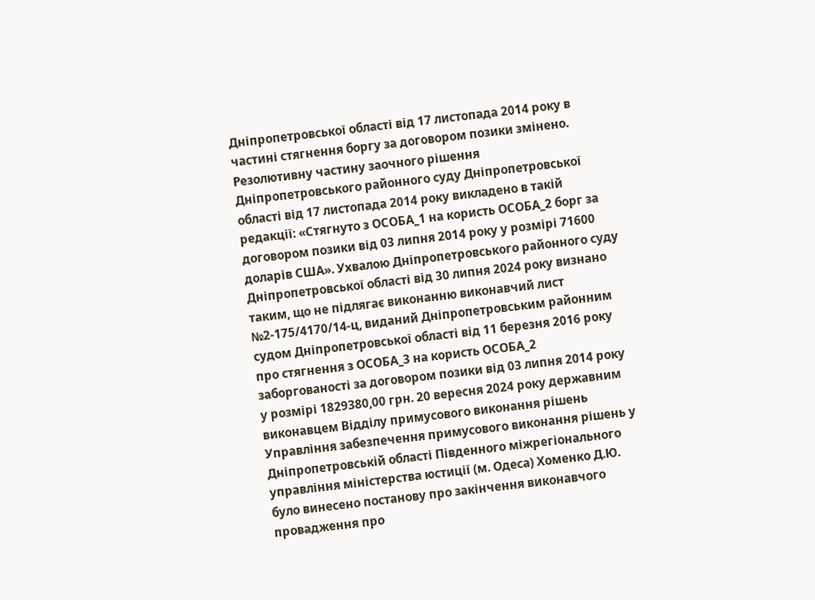Дніпропетровської області від 17 листопада 2014 року в частині стягнення боргу за договором позики змінено. Резолютивну частину заочного рішення Дніпропетровського районного суду Дніпропетровської області від 17 листопада 2014 року викладено в такій редакції: «Стягнуто з ОСОБА_1 на користь ОСОБА_2 борг за договором позики від 03 липня 2014 року у розмірі 71600 доларів США». Ухвалою Дніпропетровського районного суду Дніпропетровської області від 30 липня 2024 року визнано таким, що не підлягає виконанню виконавчий лист №2-175/4170/14-ц, виданий Дніпропетровським районним судом Дніпропетровської області від 11 березня 2016 року про стягнення з ОСОБА_3 на користь ОСОБА_2 заборгованості за договором позики від 03 липня 2014 року у розмірі 1829380,00 грн. 20 вересня 2024 року державним виконавцем Відділу примусового виконання рішень Управління забезпечення примусового виконання рішень у Дніпропетровській області Південного міжрегіонального управління міністерства юстиції (м. Одеса) Хоменко Д.Ю. було винесено постанову про закінчення виконавчого провадження про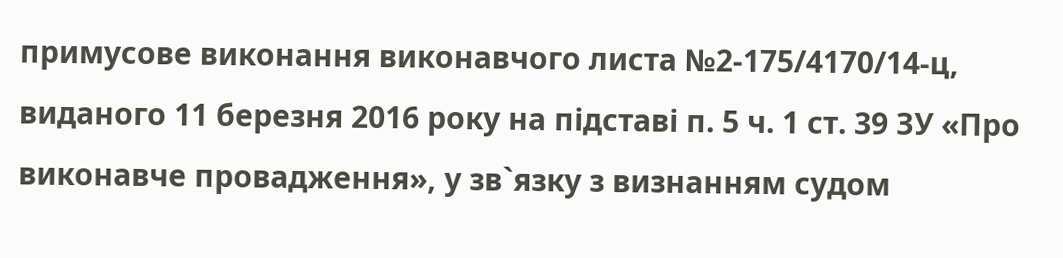примусове виконання виконавчого листа №2-175/4170/14-ц, виданого 11 березня 2016 року на підставі п. 5 ч. 1 ст. 39 ЗУ «Про виконавче провадження», у зв`язку з визнанням судом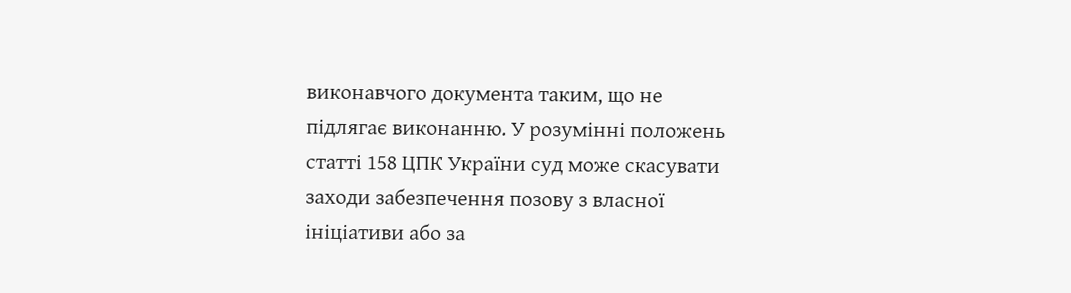виконавчого документа таким, що не підлягає виконанню. У розумінні положень статті 158 ЦПК України суд може скасувати заходи забезпечення позову з власної ініціативи або за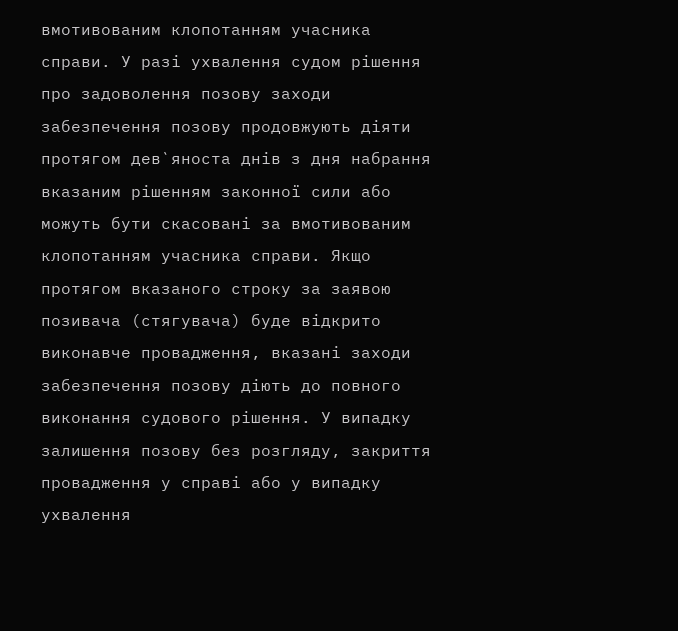вмотивованим клопотанням учасника справи. У разі ухвалення судом рішення про задоволення позову заходи забезпечення позову продовжують діяти протягом дев`яноста днів з дня набрання вказаним рішенням законної сили або можуть бути скасовані за вмотивованим клопотанням учасника справи. Якщо протягом вказаного строку за заявою позивача (стягувача) буде відкрито виконавче провадження, вказані заходи забезпечення позову діють до повного виконання судового рішення. У випадку залишення позову без розгляду, закриття провадження у справі або у випадку ухвалення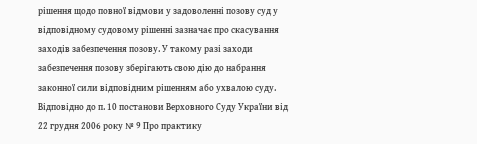рішення щодо повної відмови у задоволенні позову суд у відповідному судовому рішенні зазначає про скасування заходів забезпечення позову. У такому разі заходи забезпечення позову зберігають свою дію до набрання законної сили відповідним рішенням або ухвалою суду. Відповідно до п. 10 постанови Верховного Суду України від 22 грудня 2006 року № 9 Про практику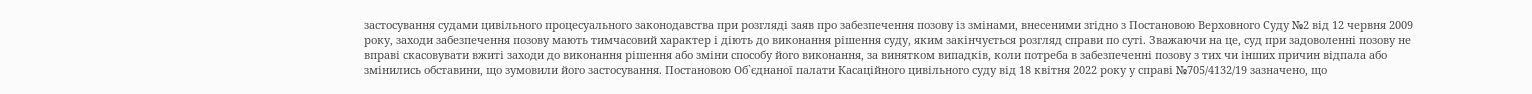застосування судами цивільного процесуального законодавства при розгляді заяв про забезпечення позову із змінами, внесеними згідно з Постановою Верховного Суду №2 від 12 червня 2009 року, заходи забезпечення позову мають тимчасовий характер і діють до виконання рішення суду, яким закінчується розгляд справи по суті. Зважаючи на це, суд при задоволенні позову не вправі скасовувати вжиті заходи до виконання рішення або зміни способу його виконання, за винятком випадків, коли потреба в забезпеченні позову з тих чи інших причин відпала або змінились обставини, що зумовили його застосування. Постановою Об`єднаної палати Касаційного цивільного суду від 18 квітня 2022 року у справі №705/4132/19 зазначено, що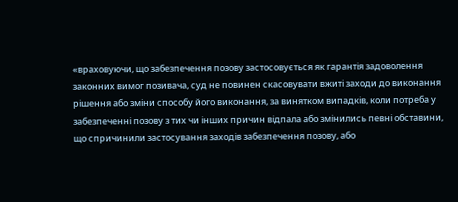«враховуючи, що забезпечення позову застосовується як гарантія задоволення законних вимог позивача, суд не повинен скасовувати вжиті заходи до виконання рішення або зміни способу його виконання, за винятком випадків, коли потреба у забезпеченні позову з тих чи інших причин відпала або змінились певні обставини, що спричинили застосування заходів забезпечення позову, або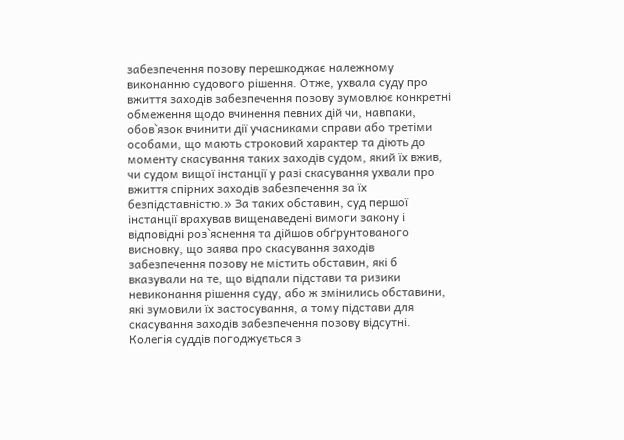забезпечення позову перешкоджає належному виконанню судового рішення. Отже, ухвала суду про вжиття заходів забезпечення позову зумовлює конкретні обмеження щодо вчинення певних дій чи, навпаки, обов`язок вчинити дії учасниками справи або третіми особами, що мають строковий характер та діють до моменту скасування таких заходів судом, який їх вжив, чи судом вищої інстанції у разі скасування ухвали про вжиття спірних заходів забезпечення за їх безпідставністю.» За таких обставин, суд першої інстанції врахував вищенаведені вимоги закону і відповідні роз`яснення та дійшов обґрунтованого висновку, що заява про скасування заходів забезпечення позову не містить обставин, які б вказували на те, що відпали підстави та ризики невиконання рішення суду, або ж змінились обставини, які зумовили їх застосування, а тому підстави для скасування заходів забезпечення позову відсутні. Колегія суддів погоджується з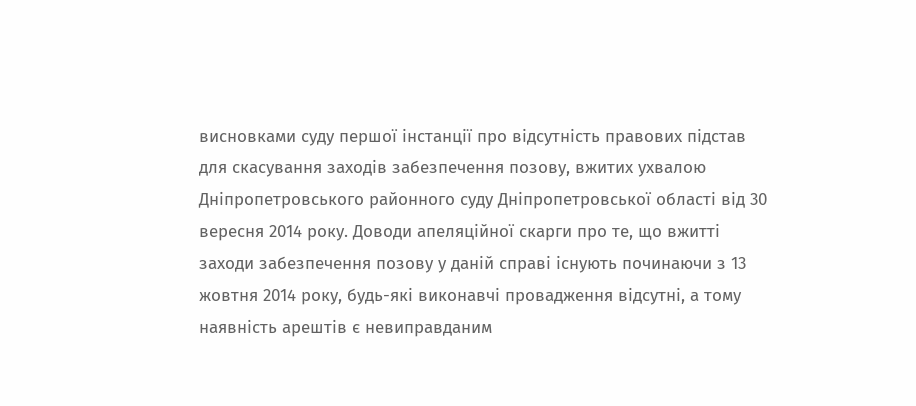висновками суду першої інстанції про відсутність правових підстав для скасування заходів забезпечення позову, вжитих ухвалою Дніпропетровського районного суду Дніпропетровської області від 30 вересня 2014 року. Доводи апеляційної скарги про те, що вжитті заходи забезпечення позову у даній справі існують починаючи з 13 жовтня 2014 року, будь-які виконавчі провадження відсутні, а тому наявність арештів є невиправданим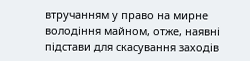втручанням у право на мирне володіння майном, отже, наявні підстави для скасування заходів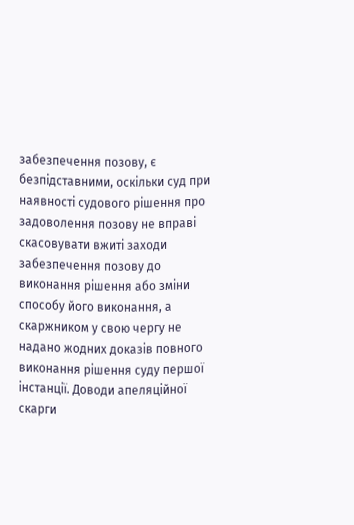забезпечення позову, є безпідставними, оскільки суд при наявності судового рішення про задоволення позову не вправі скасовувати вжиті заходи забезпечення позову до виконання рішення або зміни способу його виконання, а скаржником у свою чергу не надано жодних доказів повного виконання рішення суду першої інстанції. Доводи апеляційної скарги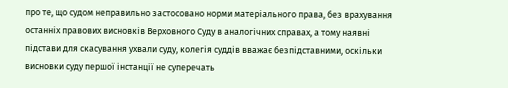про те, що судом неправильно застосовано норми матеріального права, без врахування останніх правових висновків Верховного Суду в аналогічних справах, а тому наявні підстави для скасування ухвали суду, колегія суддів вважає безпідставними, оскільки висновки суду першої інстанції не суперечать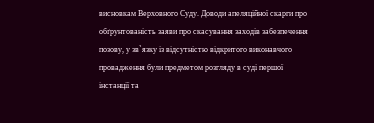висновкам Верховного Суду. Доводи апеляційної скарги про обґрунтованість заяви про скасування заходів забезпечення позову, у зв`язку із відсутністю відкритого виконавчого провадження були предметом розгляду в суді першої інстанції та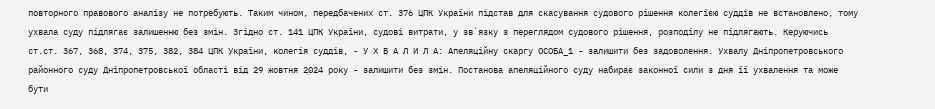повторного правового аналізу не потребують. Таким чином, передбачених ст. 376 ЦПК України підстав для скасування судового рішення колегією суддів не встановлено, тому ухвала суду підлягає залишенню без змін. Згідно ст. 141 ЦПК України, судові витрати, у зв`язку з переглядом судового рішення, розподілу не підлягають. Керуючись ст.ст. 367, 368, 374, 375, 382, 384 ЦПК України, колегія суддів, - У Х В А Л И Л А: Апеляційну скаргу ОСОБА_1 - залишити без задоволення. Ухвалу Дніпропетровського районного суду Дніпропетровської області від 29 жовтня 2024 року - залишити без змін. Постанова апеляційного суду набирає законної сили з дня її ухвалення та може бути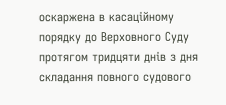оскаржена в касаційному порядку до Верховного Суду протягом тридцяти днів з дня складання повного судового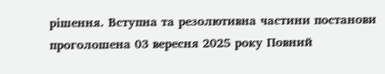рішення. Вступна та резолютивна частини постанови проголошена 03 вересня 2025 року Повний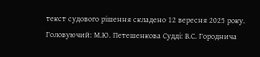текст судового рішення складено 12 вересня 2025 року. Головуючий: М.Ю. Петешенкова Судді: В.С. Городнича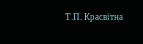Т.П. Красвітна